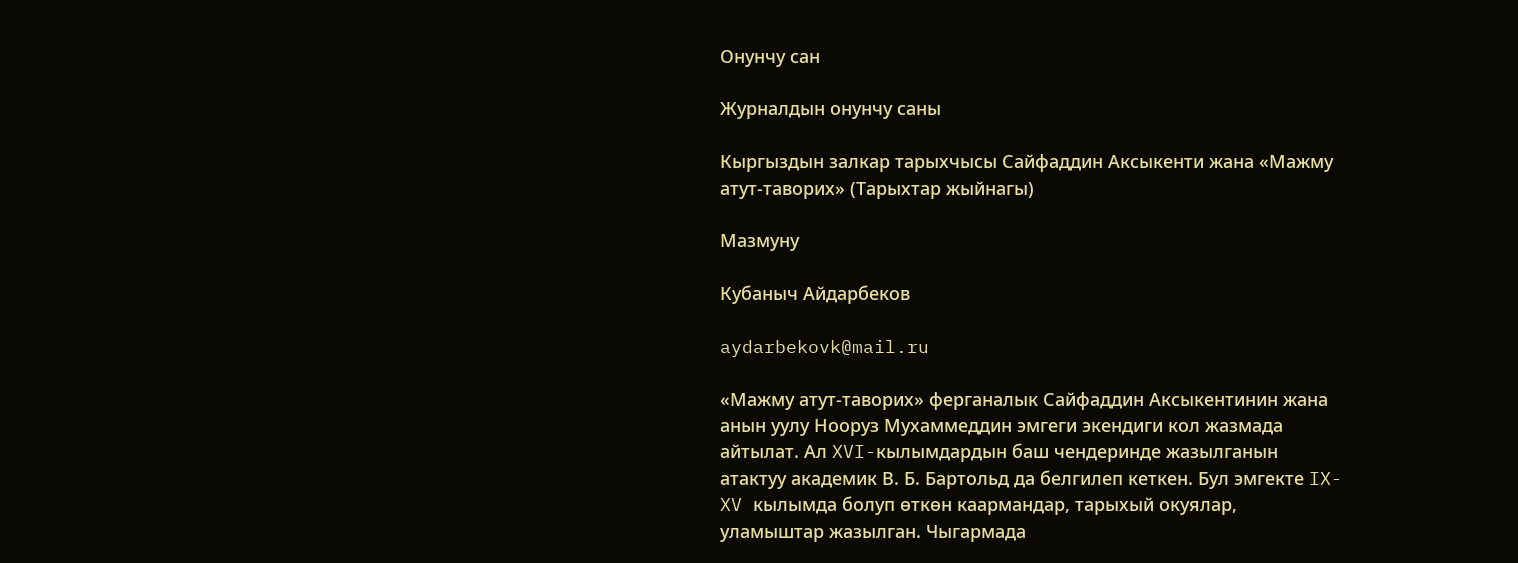Онунчу сан

Журналдын онунчу саны

Кыргыздын залкар тарыхчысы Сайфаддин Аксыкенти жана «Мажму атут-таворих» (Тарыхтар жыйнагы)

Мазмуну

Кубаныч Айдарбеков

aydarbekovk@mail.ru

«Мажму атут-таворих» ферганалык Сайфаддин Аксыкентинин жана анын уулу Нооруз Мухаммеддин эмгеги экендиги кол жазмада айтылат. Ал XVI-кылымдардын баш чендеринде жазылганын атактуу академик В. Б. Бартольд да белгилеп кеткен. Бул эмгекте IX-XV кылымда болуп өткөн каармандар, тарыхый окуялар, уламыштар жазылган. Чыгармада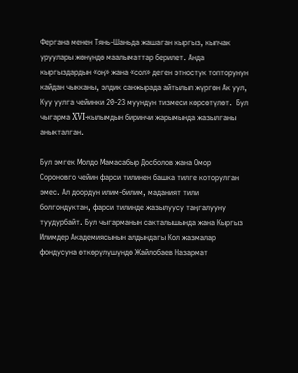Фергана менен Тянь-Шаньда жашаган кыргыз, кыпчак уруулары жөнүндө маалыматтар берилет. Анда кыргыздардын «оң» жана «сол» деген этностук топторунун кайдан чыкканы, элдик санжырада айтылып жүргөн Ак уул, Куу уулга чейинки 20-23 муундун тизмеси көрсөтүлөт.  Бул чыгарма XVI-кылымдын биринчи жарымында жазылганы аныкталган.

Бул эмгек Молдо Мамасабыр Досболов жана Омор Сороновго чейин фарси тилинен башка тилге которулган эмес. Ал доордун илим-билим, маданият тили болгондуктан, фарси тилинде жазылуусу таңгалууну туудурбайт. Бул чыгарманын сакталышында жана Кыргыз Илимдер Академиясынын алдындагы Кол жазмалар фондусуна өткөрүлүшүндө Жайлобаев Назармат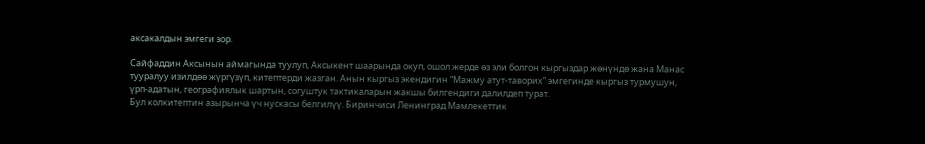аксакалдын эмгеги зор.

Сайфаддин Аксынын аймагында туулуп, Аксыкент шаарында окуп, ошол жерде өз эли болгон кыргыздар жөнүндө жана Манас тууралуу изилдөө жүргүзүп, китептерди жазган. Анын кыргыз экендигин “Мажму атут-таворих” эмгегинде кыргыз турмушун, үрп-адатын, географиялык шартын, согуштук тактикаларын жакшы билгендиги далилдеп турат.
Бул колкитептин азырынча үч нускасы белгилүү. Биринчиси Ленинград Мамлекеттик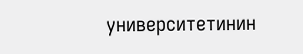университетинин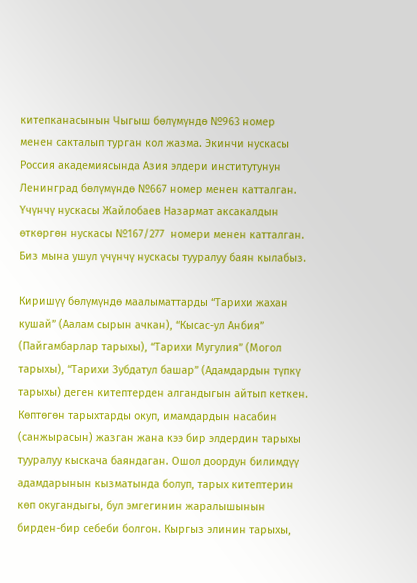китепканасынын Чыгыш бөлүмүндө №963 номер менен сакталып турган кол жазма. Экинчи нускасы Россия академиясында Азия элдери институтунун Ленинград бөлүмүндө №667 номер менен катталган. Үчүнчү нускасы Жайлобаев Назармат аксакалдын өткөргөн нускасы №167/277  номери менен катталган. Биз мына ушул үчүнчү нускасы тууралуу баян кылабыз.

Киришүү бөлүмүндө маалыматтарды “Тарихи жахан кушай” (Аалам сырын ачкан), “Кысас-ул Анбия” (Пайгамбарлар тарыхы), “Тарихи Мугулия” (Могол тарыхы), “Тарихи Зубдатул башар” (Адамдардын түпкү тарыхы) деген китептерден алгандыгын айтып кеткен. Көптөгөн тарыхтарды окуп, имамдардын насабин (санжырасын) жазган жана кээ бир элдердин тарыхы тууралуу кыскача баяндаган. Ошол доордун билимдүү адамдарынын кызматында болуп, тарых китептерин көп окугандыгы, бул эмгегинин жаралышынын бирден-бир себеби болгон. Кыргыз элинин тарыхы,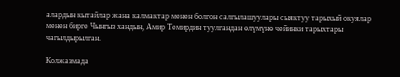алардын кытайлар жана калмактар менен болгон салгылашуулары сыяктуу тарыхый окуялар менен бирге Чынгыз хандын, Амир Темирдин туулгандан өлүмүнө чейинки тарыхтары чагылдырылган.

Колжазмада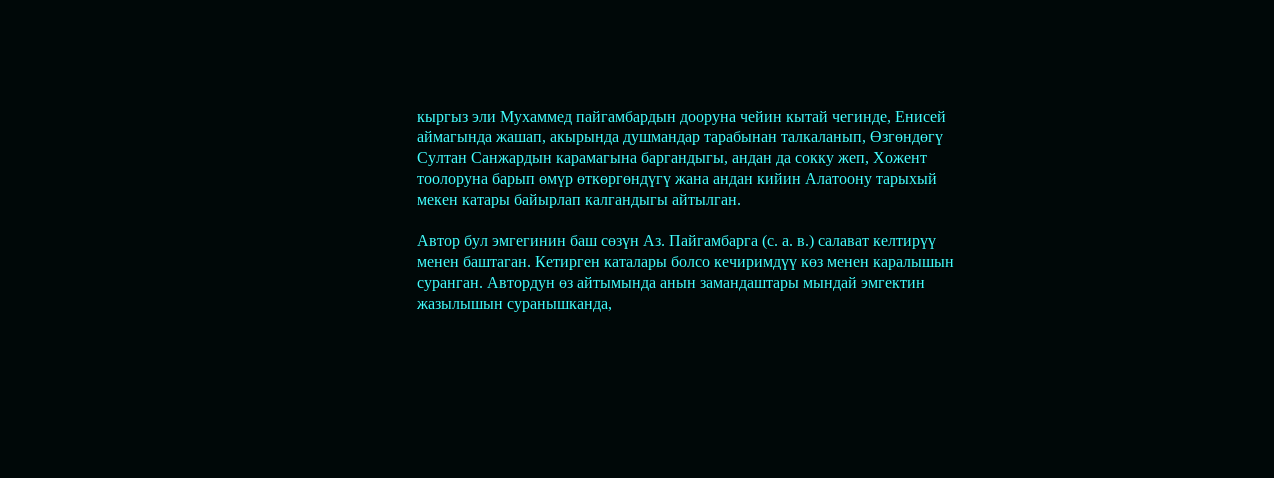кыргыз эли Мухаммед пайгамбардын дооруна чейин кытай чегинде, Енисей аймагында жашап, акырында душмандар тарабынан талкаланып, Өзгөндөгү Султан Санжардын карамагына баргандыгы, андан да сокку жеп, Хожент тоолоруна барып өмүр өткөргөндүгү жана андан кийин Алатоону тарыхый мекен катары байырлап калгандыгы айтылган.

Автор бул эмгегинин баш сөзүн Аз. Пайгамбарга (с. а. в.) салават келтирүү менен баштаган. Кетирген каталары болсо кечиримдүү көз менен каралышын суранган. Автордун өз айтымында анын замандаштары мындай эмгектин жазылышын суранышканда,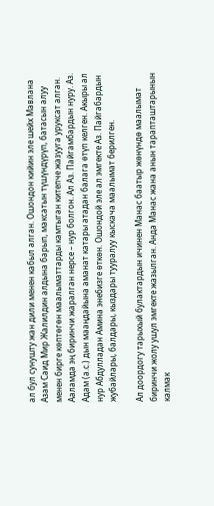ал бул сунушту жан дили менен кабыл алган. Ошондон кийин эле шейх Мавлана Азам Саид Мир Жалилдин алдына барып, максатын түшүндүрүп, батасын алуу менен бирге көптөгөн маалыматтарды камтыган китепче жазууга уруксат алган.
Ааламда эң биринчи жаралган нерсе – нур болгон. Ал Аз. Пайгамбардын нуру. Аз. Адам (а.с.) дын мааңдайына аманат катары атадан балага өтүп келген. Акыры ал нур Абдулладан Амина энебизге өткөн. Ошондой эле ал эмгекте Аз. Пайгабардын жубайлары, балдары, кыздары тууралуу кыскача маалымат берилген.

Ал доордогу тарыхый булактардын ичинен Манас баатыр жөнүндө маалымат биринчи жолу ушул эмгекте жазылган. Анда Манас жана анын тарапташтарынын калмак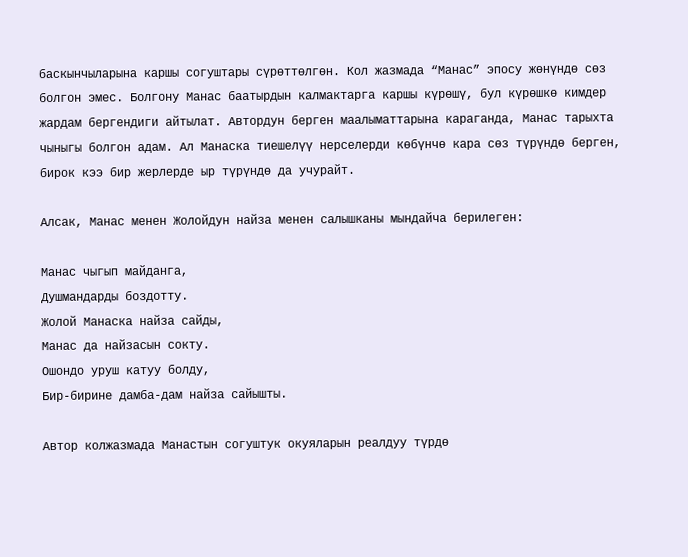баскынчыларына каршы согуштары сүрөттөлгөн. Кол жазмада “Манас” эпосу жөнүндө сөз болгон эмес. Болгону Манас баатырдын калмактарга каршы күрөшү, бул күрөшкө кимдер жардам бергендиги айтылат. Автордун берген маалыматтарына караганда, Манас тарыхта чыныгы болгон адам. Ал Манаска тиешелүү нерселерди көбүнчө кара сөз түрүндө берген, бирок кээ бир жерлерде ыр түрүндө да учурайт.

Алсак, Манас менен Жолойдун найза менен салышканы мындайча берилеген:

Манас чыгып майданга,
Душмандарды боздотту.
Жолой Манаска найза сайды,
Манас да найзасын сокту.
Ошондо уруш катуу болду,
Бир-бирине дамба-дам найза сайышты.

Автор колжазмада Манастын согуштук окуяларын реалдуу түрдө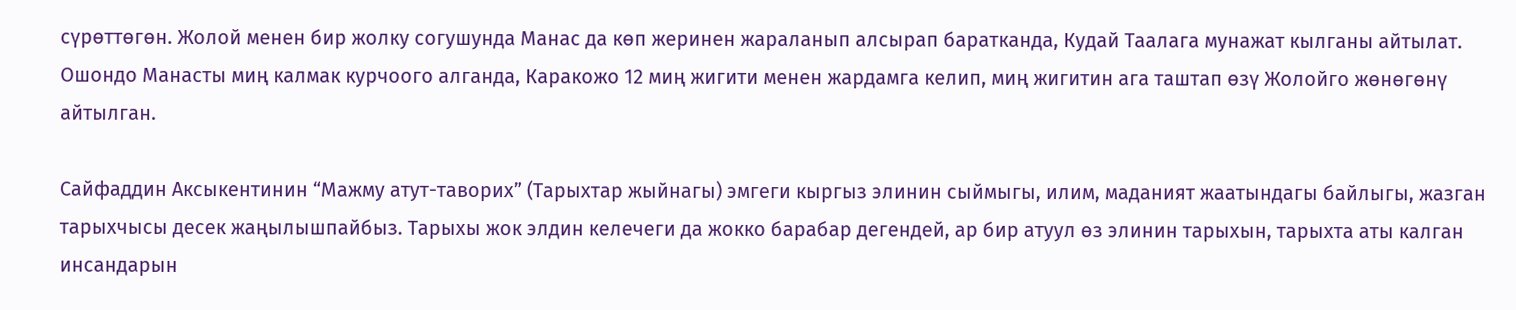сүрөттөгөн. Жолой менен бир жолку согушунда Манас да көп жеринен жараланып алсырап баратканда, Кудай Таалага мунажат кылганы айтылат. Ошондо Манасты миң калмак курчоого алганда, Каракожо 12 миң жигити менен жардамга келип, миң жигитин ага таштап өзү Жолойго жөнөгөнү айтылган.

Сайфаддин Аксыкентинин “Мажму атут-таворих” (Тарыхтар жыйнагы) эмгеги кыргыз элинин сыймыгы, илим, маданият жаатындагы байлыгы, жазган тарыхчысы десек жаңылышпайбыз. Тарыхы жок элдин келечеги да жокко барабар дегендей, ар бир атуул өз элинин тарыхын, тарыхта аты калган инсандарын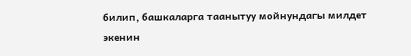билип, башкаларга таанытуу мойнундагы милдет экенин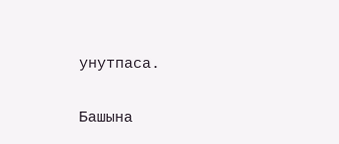унутпаса.

Башына